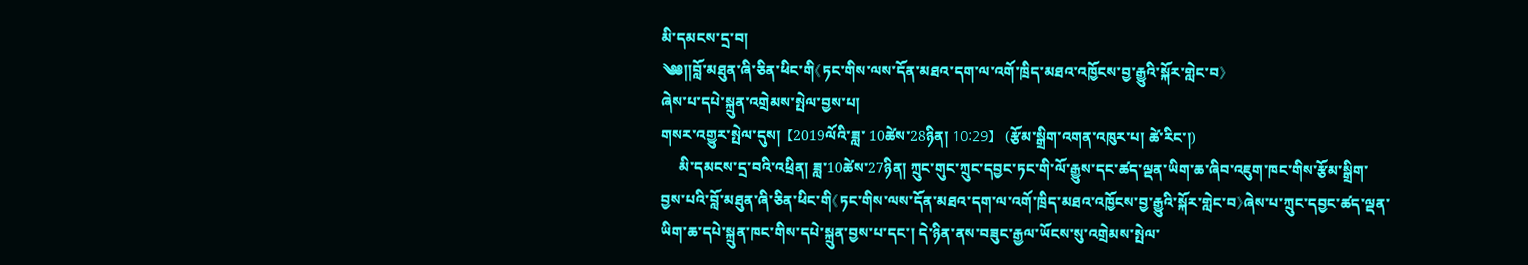མི་དམངས་དྲ་བ།
༄༅༎བློ་མཐུན་ཞི་ཅིན་ཕིང་གི《ཏང་གིས་ལས་དོན་མཐའ་དག་ལ་འགོ་ཁྲིད་མཐའ་འཁྱོངས་བྱ་རྒྱུའི་སྐོར་གླེང་བ》
ཞེས་པ་དཔེ་སྐྲུན་འགྲེམས་སྤེལ་བྱས་པ།
གསར་འགྱུར་སྤེལ་དུས།  【2019ལོའི་ཟླ་ 10ཚེས་28ཉིན། 10:29】   (རྩོམ་སྒྲིག་འགན་འཁུར་པ། ཚེ་རིང་།)
     མི་དམངས་དྲ་བའི་འཕྲིན། ཟླ་10ཚེས་27ཉིན། ཀྲུང་གུང་ཀྲུང་དབྱང་ཏང་གི་ལོ་རྒྱུས་དང་ཚད་ལྡན་ཡིག་ཆ་ཞིབ་འཇུག་ཁང་གིས་རྩོམ་སྒྲིག་བྱས་པའི་བློ་མཐུན་ཞི་ཅིན་ཕིང་གི《ཏང་གིས་ལས་དོན་མཐའ་དག་ལ་འགོ་ཁྲིད་མཐའ་འཁྱོངས་བྱ་རྒྱུའི་སྐོར་གླེང་བ》ཞེས་པ་ཀྲུང་དབྱང་ཚད་ལྡན་ཡིག་ཆ་དཔེ་སྐྲུན་ཁང་གིས་དཔེ་སྐྲུན་བྱས་པ་དང་། དེ་ཉིན་ནས་བཟུང་རྒྱལ་ཡོངས་སུ་འགྲེམས་སྤེལ་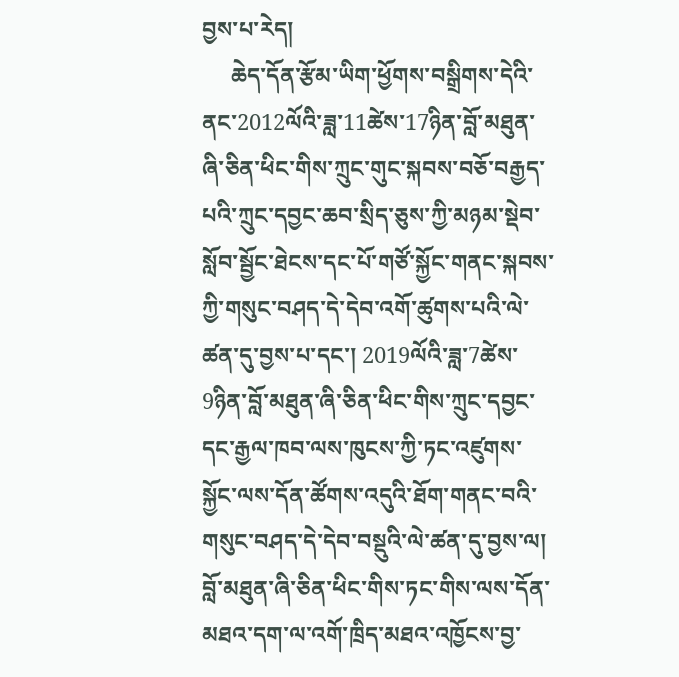བྱས་པ་རེད།
     ཆེད་དོན་རྩོམ་ཡིག་ཕྱོགས་བསྒྲིགས་དེའི་ནང་2012ལོའི་ཟླ་11ཚེས་17ཉིན་བློ་མཐུན་ཞི་ཅིན་ཕིང་གིས་ཀྲུང་གུང་སྐབས་བཅོ་བརྒྱད་པའི་ཀྲུང་དབྱང་ཆབ་སྲིད་ཅུས་ཀྱི་མཉམ་སྡེབ་སློབ་སྦྱོང་ཐེངས་དང་པོ་གཙོ་སྐྱོང་གནང་སྐབས་ཀྱི་གསུང་བཤད་དེ་དེབ་འགོ་ཚུགས་པའི་ལེ་ཚན་དུ་བྱས་པ་དང་། 2019ལོའི་ཟླ་7ཚེས་9ཉིན་བློ་མཐུན་ཞི་ཅིན་ཕིང་གིས་ཀྲུང་དབྱང་དང་རྒྱལ་ཁབ་ལས་ཁུངས་ཀྱི་ཏང་འཛུགས་སྐྱོང་ལས་དོན་ཚོགས་འདུའི་ཐོག་གནང་བའི་གསུང་བཤད་དེ་དེབ་བསྡུའི་ལེ་ཚན་དུ་བྱས་ལ། བློ་མཐུན་ཞི་ཅིན་ཕིང་གིས་ཏང་གིས་ལས་དོན་མཐའ་དག་ལ་འགོ་ཁྲིད་མཐའ་འཁྱོངས་བྱ་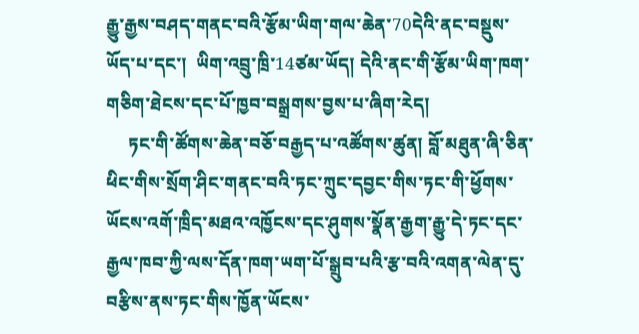རྒྱུ་རྒྱས་བཤད་གནང་བའི་རྩོམ་ཡིག་གལ་ཆེན་70དེའི་ནང་བསྡུས་ཡོད་པ་དང་།  ཡིག་འབྲུ་ཁྲི་14ཙམ་ཡོད། དེའི་ནང་གི་རྩོམ་ཡིག་ཁག་གཅིག་ཐེངས་དང་པོ་ཁྱབ་བསྒྲགས་བྱས་པ་ཞིག་རེད།
     ཏང་གི་ཚོགས་ཆེན་བཅོ་བརྒྱད་པ་འཚོགས་ཚུན། བློ་མཐུན་ཞི་ཅིན་ཕིང་གིས་སྲོག་ཤིང་གནང་བའི་ཏང་ཀྲུང་དབྱང་གིས་ཏང་གི་ཕྱོགས་ཡོངས་འགོ་ཁྲིད་མཐའ་འཁྱོངས་དང་ཤུགས་སྣོན་རྒྱག་རྒྱུ་དེ་ཏང་དང་རྒྱལ་ཁབ་ཀྱི་ལས་དོན་ཁག་ཡག་པོ་སྒྲུབ་པའི་རྩ་བའི་འགན་ལེན་དུ་བརྩིས་ནས་ཏང་གིས་ཁྱོན་ཡོངས་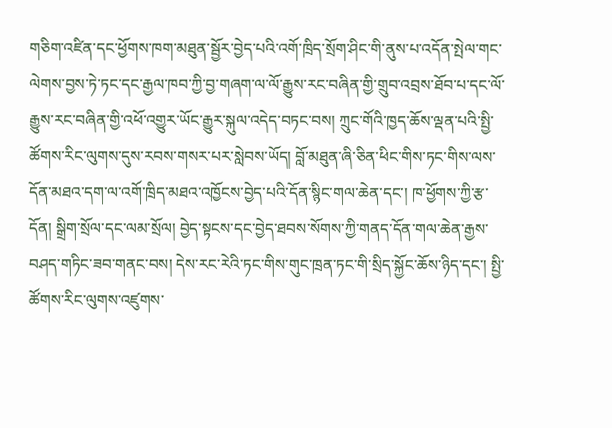གཅིག་འཛིན་དང་ཕྱོགས་ཁག་མཐུན་སྦྱོར་བྱེད་པའི་འགོ་ཁྲིད་སྲོག་ཤིང་གི་ནུས་པ་འདོན་སྤེལ་གང་ལེགས་བྱས་ཏེ་ཏང་དང་རྒྱལ་ཁབ་ཀྱི་བྱ་གཞག་ལ་ལོ་རྒྱུས་རང་བཞིན་གྱི་གྲུབ་འབྲས་ཐོབ་པ་དང་ལོ་རྒྱུས་རང་བཞིན་གྱི་འཕོ་འགྱུར་ཡོང་རྒྱུར་སྐུལ་འདེད་བཏང་བས། ཀྲུང་གོའི་ཁྱད་ཆོས་ལྡན་པའི་སྤྱི་ཚོགས་རིང་ལུགས་དུས་རབས་གསར་པར་སླེབས་ཡོད། བློ་མཐུན་ཞི་ཅིན་ཕིང་གིས་ཏང་གིས་ལས་དོན་མཐའ་དག་ལ་འགོ་ཁྲིད་མཐའ་འཁྱོངས་བྱེད་པའི་དོན་སྙིང་གལ་ཆེན་དང་། ཁ་ཕྱོགས་ཀྱི་རྩ་དོན། སྒྲིག་སྲོལ་དང་ལམ་སྲོལ། བྱེད་སྟངས་དང་བྱེད་ཐབས་སོགས་ཀྱི་གནད་དོན་གལ་ཆེན་རྒྱས་བཤད་གཏིང་ཟབ་གནང་བས། དེས་རང་རེའི་ཏང་གིས་གུང་ཁྲན་ཏང་གི་སྲིད་སྐྱོང་ཆོས་ཉིད་དང་། སྤྱི་ཚོགས་རིང་ལུགས་འཛུགས་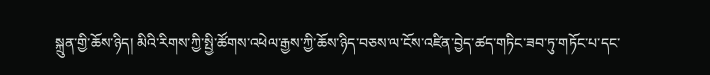སྐྲུན་གྱི་ཆོས་ཉིད། མིའི་རིགས་ཀྱི་སྤྱི་ཚོགས་འཕེལ་རྒྱས་ཀྱི་ཆོས་ཉིད་བཅས་ལ་ངོས་འཛིན་བྱེད་ཚད་གཏིང་ཟབ་ཏུ་གཏོང་པ་དང་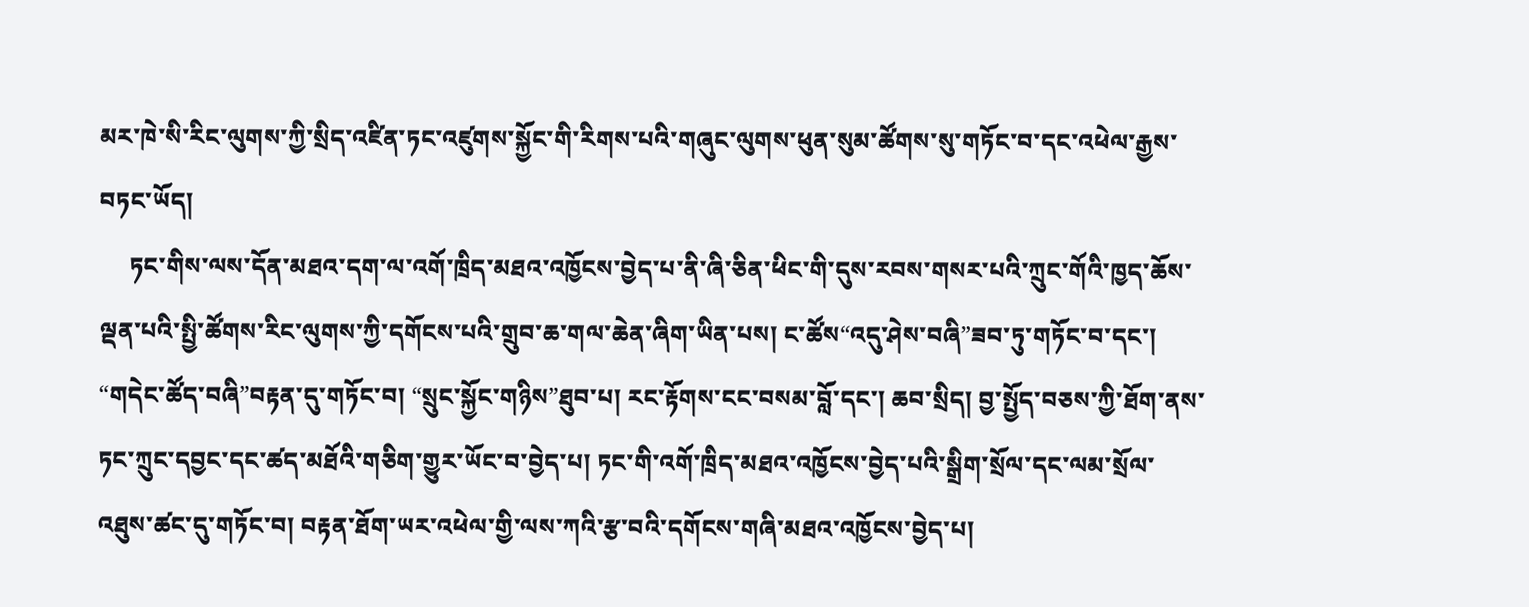མར་ཁེ་སི་རིང་ལུགས་ཀྱི་སྲིད་འཛིན་ཏང་འཛུགས་སྐྱོང་གི་རིགས་པའི་གཞུང་ལུགས་ཕུན་སུམ་ཚོགས་སུ་གཏོང་བ་དང་འཕེལ་རྒྱས་བཏང་ཡོད།
     ཏང་གིས་ལས་དོན་མཐའ་དག་ལ་འགོ་ཁྲིད་མཐའ་འཁྱོངས་བྱེད་པ་ནི་ཞི་ཅིན་ཕིང་གི་དུས་རབས་གསར་པའི་ཀྲུང་གོའི་ཁྱད་ཆོས་ལྡན་པའི་སྤྱི་ཚོགས་རིང་ལུགས་ཀྱི་དགོངས་པའི་གྲུབ་ཆ་གལ་ཆེན་ཞིག་ཡིན་པས། ང་ཚོས“འདུ་ཤེས་བཞི”ཟབ་ཏུ་གཏོང་བ་དང་། “གདེང་ཚོད་བཞི”བརྟན་དུ་གཏོང་བ། “སྲུང་སྐྱོང་གཉིས”ཐུབ་པ། རང་རྟོགས་ངང་བསམ་བློ་དང་། ཆབ་སྲིད། བྱ་སྤྱོད་བཅས་ཀྱི་ཐོག་ནས་ཏང་ཀྲུང་དབྱང་དང་ཚད་མཐོའི་གཅིག་གྱུར་ཡོང་བ་བྱེད་པ། ཏང་གི་འགོ་ཁྲིད་མཐའ་འཁྱོངས་བྱེད་པའི་སྒྲིག་སྲོལ་དང་ལམ་སྲོལ་འཐུས་ཚང་དུ་གཏོང་བ། བརྟན་ཐོག་ཡར་འཕེལ་གྱི་ལས་ཀའི་རྩ་བའི་དགོངས་གཞི་མཐའ་འཁྱོངས་བྱེད་པ།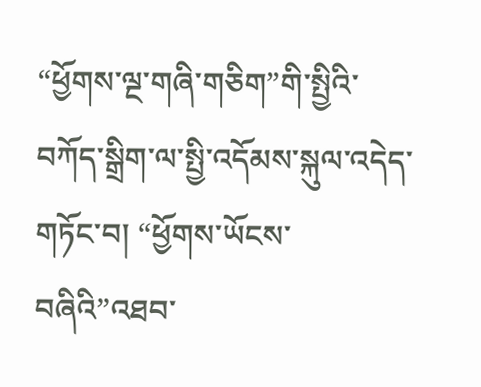“ཕྱོགས་ལྔ་གཞི་གཅིག”གི་སྤྱིའི་བཀོད་སྒྲིག་ལ་སྤྱི་འདོམས་སྐུལ་འདེད་གཏོང་བ། “ཕྱོགས་ཡོངས་བཞིའི”འཐབ་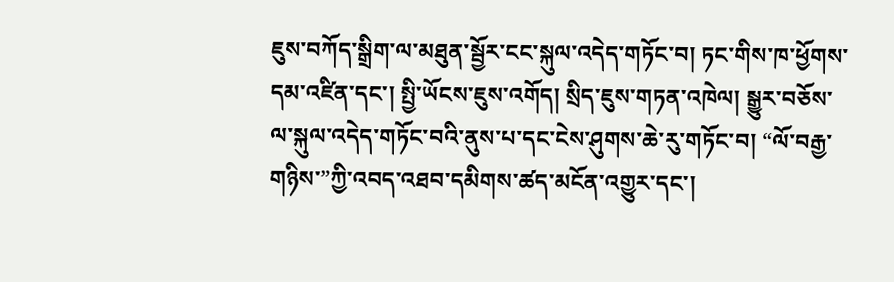ཇུས་བཀོད་སྒྲིག་ལ་མཐུན་སྦྱོར་ངང་སྐུལ་འདེད་གཏོང་བ། ཏང་གིས་ཁ་ཕྱོགས་དམ་འཛིན་དང་། སྤྱི་ཡོངས་ཇུས་འགོད། སྲིད་ཇུས་གཏན་འཁེལ། སྒྱུར་བཅོས་ལ་སྐུལ་འདེད་གཏོང་བའི་ནུས་པ་དང་ངེས་ཤུགས་ཆེ་རུ་གཏོང་བ། “ལོ་བརྒྱ་གཉིས་”ཀྱི་འབད་འཐབ་དམིགས་ཚད་མངོན་འགྱུར་དང་།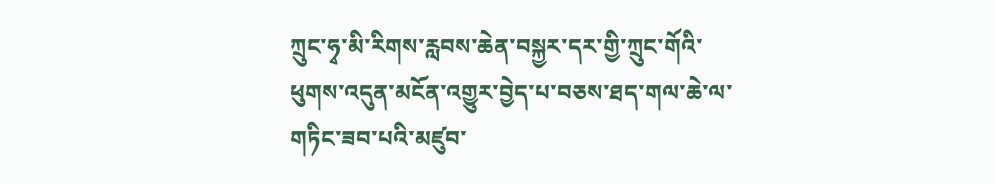ཀྲུང་ཧྭ་མི་རིགས་རླབས་ཆེན་བསྐྱར་དར་གྱི་ཀྲུང་གོའི་ཕུགས་འདུན་མངོན་འགྱུར་བྱེད་པ་བཅས་ཐད་གལ་ཆེ་ལ་གཏིང་ཟབ་པའི་མཛུབ་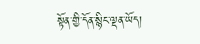སྟོན་གྱི་དོན་སྙིང་ལྡན་ཡོད།